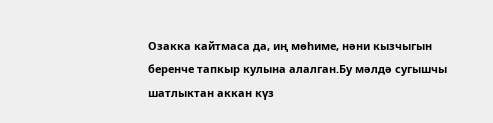Озакка кайтмаса да, иң мөһиме, нәни кызчыгын беренче тапкыр кулына алалган.Бу мәлдә сугышчы шатлыктан аккан күз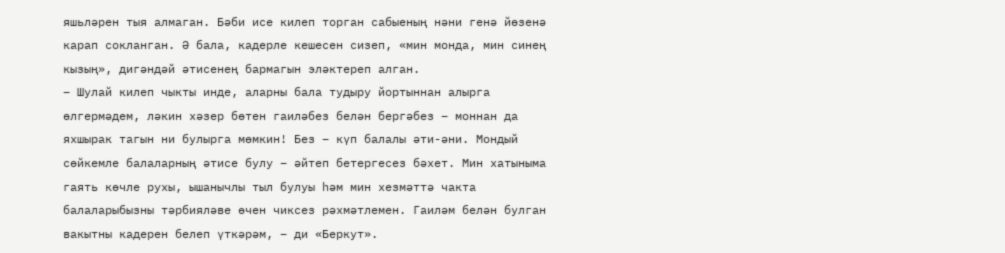яшьләрен тыя алмаган. Бәби исе килеп торган сабыеның нәни генә йөзенә карап сокланган. Ә бала, кадерле кешесен сизеп, «мин монда, мин синең кызың», дигәндәй әтисенең бармагын эләктереп алган.
– Шулай килеп чыкты инде, аларны бала тудыру йортыннан алырга өлгермәдем, ләкин хәзер бөтен гаиләбез белән бергәбез – моннан да яхшырак тагын ни булырга мөмкин! Без – күп балалы әти-әни. Мондый сөйкемле балаларның әтисе булу – әйтеп бетергесез бәхет. Мин хатыныма гаять көчле рухы, ышанычлы тыл булуы һәм мин хезмәттә чакта балаларыбызны тәрбияләве өчен чиксез рәхмәтлемен. Гаиләм белән булган вакытны кадерен белеп үткәрәм, – ди «Беркут».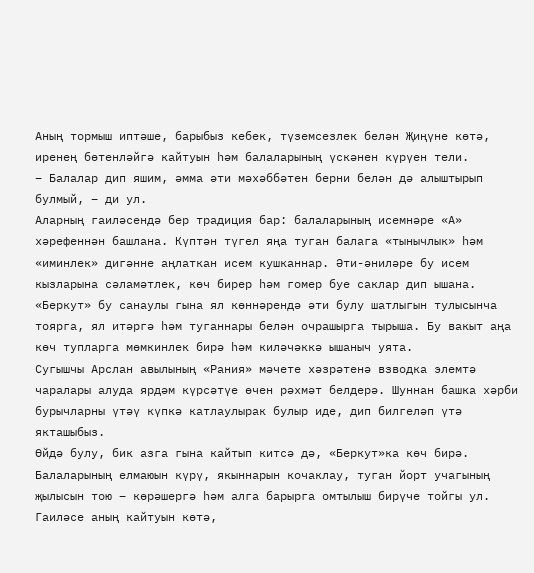Аның тормыш иптәше, барыбыз кебек, түземсезлек белән Җиңүне көтә, иренең бөтенләйгә кайтуын һәм балаларының үскәнен күрүен тели.
– Балалар дип яшим, әмма әти мәхәббәтен берни белән дә алыштырып булмый, – ди ул.
Аларның гаиләсендә бер традиция бар: балаларының исемнәре «А» хәрефеннән башлана. Күптән түгел яңа туган балага «тынычлык» һәм «иминлек» дигәнне аңлаткан исем кушканнар. Әти-әниләре бу исем кызларына сәламәтлек, көч бирер һәм гомер буе саклар дип ышана.
«Беркут» бу санаулы гына ял көннәрендә әти булу шатлыгын тулысынча тоярга, ял итәргә һәм туганнары белән очрашырга тырыша. Бу вакыт аңа көч тупларга мөмкинлек бирә һәм киләчәккә ышаныч уята.
Сугышчы Арслан авылының «Рания» мәчете хәзрәтенә взводка элемтә чаралары алуда ярдәм күрсәтүе өчен рәхмәт белдерә. Шуннан башка хәрби бурычларны үтәү күпкә катлаулырак булыр иде, дип билгеләп үтә якташыбыз.
Өйдә булу, бик азга гына кайтып китсә дә, «Беркут»ка көч бирә. Балаларының елмаюын күрү, якыннарын кочаклау, туган йорт учагының җылысын тою – көрәшергә һәм алга барырга омтылыш бирүче тойгы ул. Гаиләсе аның кайтуын көтә,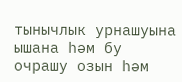тынычлык урнашуына ышана һәм бу очрашу озын һәм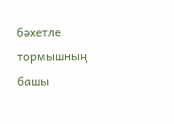бәхетле тормышның башы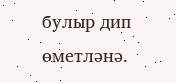булыр дип өметләнә.